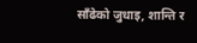साँढेको जुधाइ, शान्ति र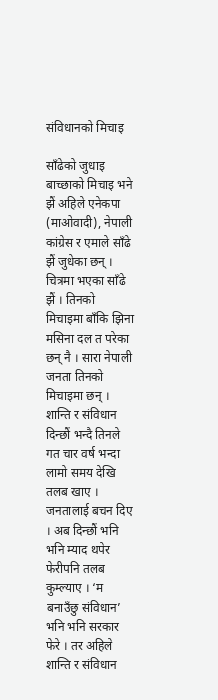संविधानको मिचाइ

साँढेको जुधाइ बाच्छाको मिचाइ भने झैं अहिले एनेकपा (माओवादी), नेपाली कांग्रेस र एमाले साँढे झैं जुधेका छन् । चित्रमा भएका साँढे झैं । तिनको मिचाइमा बाँकि झिना मसिना दल त परेका छन् नै । सारा नेपाली जनता तिनको मिचाइमा छन् । शान्ति र संविधान दिन्छौं भन्दै तिनले गत चार वर्ष भन्दा लामो समय देखि तलब खाए । जनतालाई बचन दिए । अब दिन्छौं भनि भनि म्याद थपेर फेरीपनि तलब कुम्ल्याए । ‘म बनाउँछु संविधान’ भनि भनि सरकार फेरे । तर अहिले शान्ति र संविधान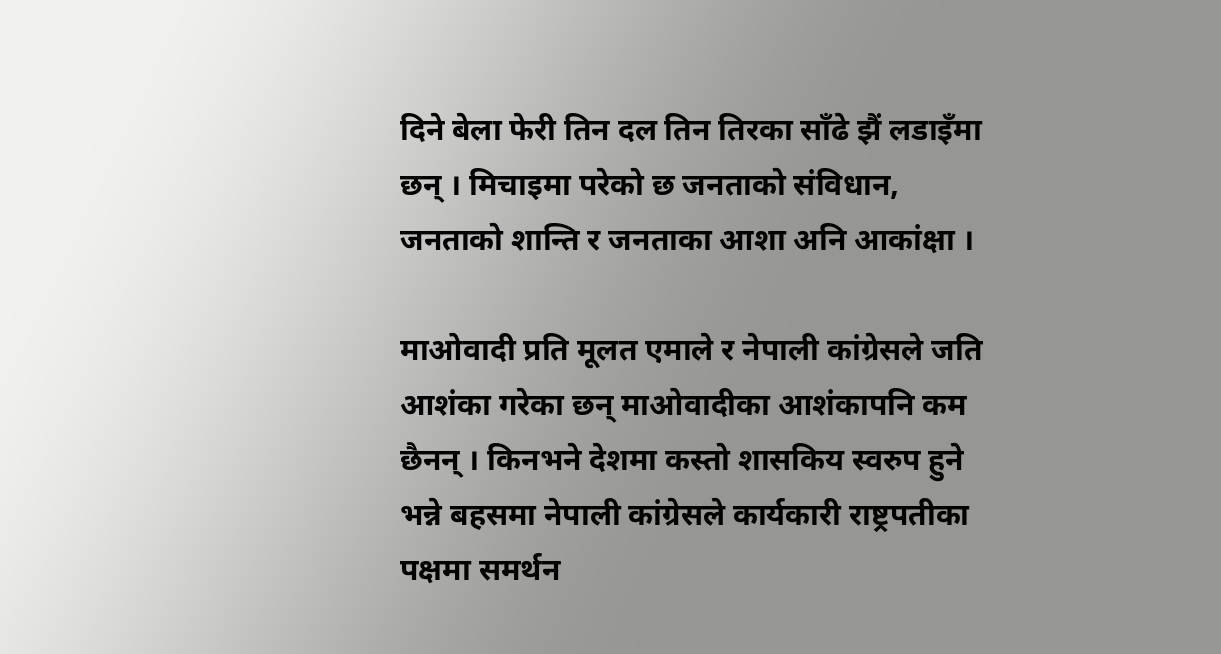दिने बेला फेरी तिन दल तिन तिरका साँढे झैं लडाइँमा छन् । मिचाइमा परेको छ जनताको संविधान, जनताको शान्ति र जनताका आशा अनि आकांक्षा ।

माओवादी प्रति मूलत एमाले र नेपाली कांग्रेसले जति आशंका गरेका छन् माओवादीका आशंकापनि कम छैनन् । किनभने देशमा कस्तो शासकिय स्वरुप हुने भन्ने बहसमा नेपाली कांग्रेसले कार्यकारी राष्ट्रपतीका पक्षमा समर्थन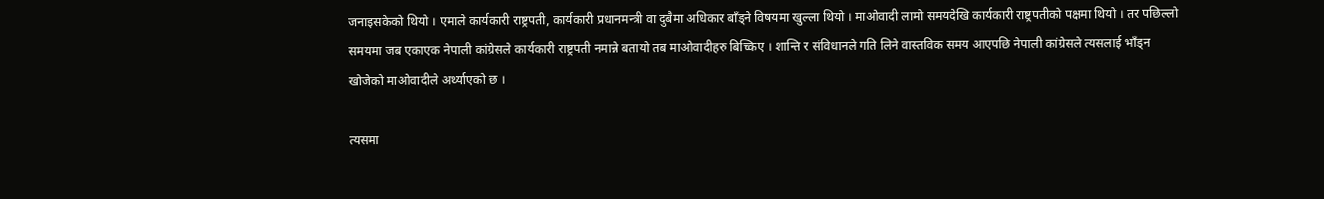जनाइसकेको थियो । एमाले कार्यकारी राष्ट्रपती, कार्यकारी प्रधानमन्त्री वा दुबैमा अधिकार बाँड्ने विषयमा खुल्ला थियो । माओवादी लामो समयदेखि कार्यकारी राष्ट्रपतीको पक्षमा थियो । तर पछिल्लो समयमा जब एकाएक नेपाली कांग्रेसले कार्यकारी राष्ट्रपती नमान्ने बतायो तब माओवादीहरु बिच्किए । शान्ति र संविधानले गति लिने वास्तविक समय आएपछि नेपाली कांग्रेसले त्यसलाई भाँड्न खोजेको माओवादीले अर्थ्याएको छ ।

त्यसमा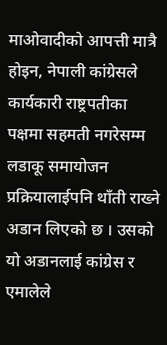माओवादीको आपत्ती मात्रै होइन, नेपाली कांग्रेसले कार्यकारी राष्ट्रपतीका पक्षमा सहमती नगरेसम्म लडाकू समायोजन प्रक्रियालाईपनि थाँती राख्ने अडान लिएको छ । उसको यो अडानलाई कांग्रेस र एमालेले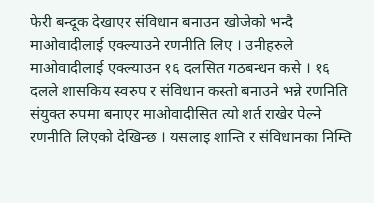फेरी बन्दूक देखाएर संविधान बनाउन खोजेको भन्दै माओवादीलाई एक्ल्याउने रणनीति लिए । उनीहरुले माओवादीलाई एक्ल्याउन १६ दलसित गठबन्धन कसे । १६ दलले शासकिय स्वरुप र संविधान कस्तो बनाउने भन्ने रणनिति संयुक्त रुपमा बनाएर माओवादीसित त्यो शर्त राखेर पेल्ने रणनीति लिएको देखिन्छ । यसलाइ शान्ति र संविधानका निम्ति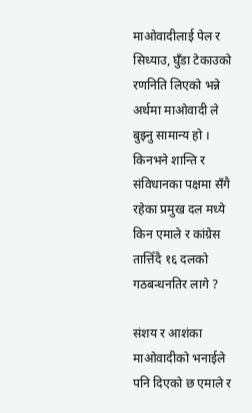माओवादीलाई पेल र सिध्याउ, घुँडा टेकाउको रणनिति लिएको भन्ने अर्थमा माओवादी ले बुझ्नु सामान्य हो । किनभने शान्ति र संविधानका पक्षमा सँगै रहेका प्रमुख दल मध्ये किन एमाले र कांग्रेस तात्तिँदै १६ दलको गठबन्धनतिर लागे ?

संशय र आशंका माओवादीको भनाईले पनि दिएको छ एमाले र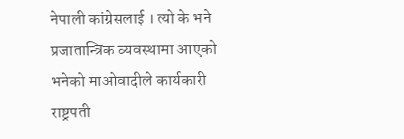नेपाली कांग्रेसलाई । त्यो के भने प्रजातान्त्रिक व्यवस्थामा आएको भनेको माओवादीले कार्यकारी राष्ट्रपती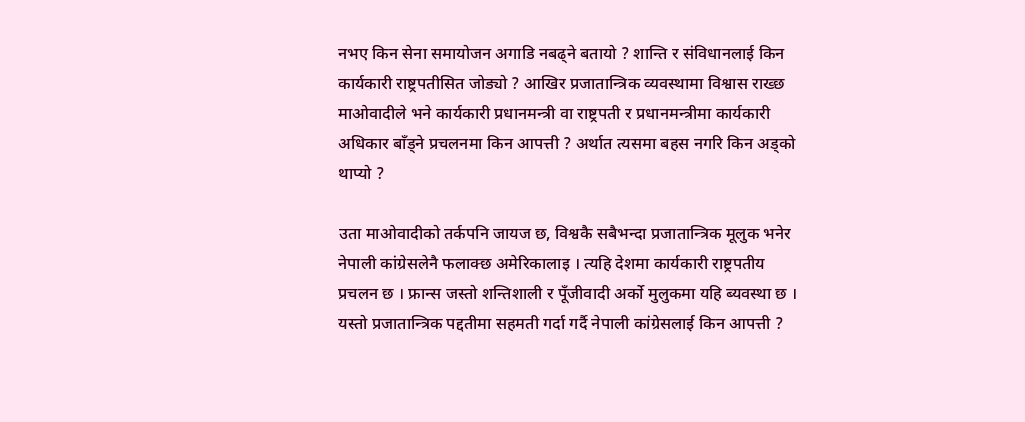नभए किन सेना समायोजन अगाडि नबढ्ने बतायो ? शान्ति र संविधानलाई किन कार्यकारी राष्ट्रपतीसित जोड्यो ? आखिर प्रजातान्त्रिक व्यवस्थामा विश्वास राख्छ माओवादीले भने कार्यकारी प्रधानमन्त्री वा राष्ट्रपती र प्रधानमन्त्रीमा कार्यकारी अधिकार बाँड्ने प्रचलनमा किन आपत्ती ? अर्थात त्यसमा बहस नगरि किन अड्को थाप्यो ?

उता माओवादीको तर्कपनि जायज छ, विश्वकै सबैभन्दा प्रजातान्त्रिक मूलुक भनेर नेपाली कांग्रेसलेनै फलाक्छ अमेरिकालाइ । त्यहि देशमा कार्यकारी राष्ट्रपतीय प्रचलन छ । फ्रान्स जस्तो शन्तिशाली र पूँजीवादी अर्को मुलुकमा यहि ब्यवस्था छ । यस्तो प्रजातान्त्रिक पद्दतीमा सहमती गर्दा गर्दै नेपाली कांग्रेसलाई किन आपत्ती ?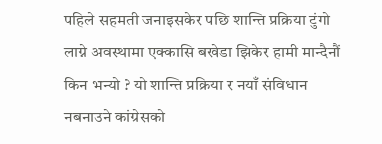पहिले सहमती जनाइसकेर पछि शान्ति प्रक्रिया टुंगो लाग्ने अवस्थामा एक्कासि बखेडा झिकेर हामी मान्दैनौं किन भन्यो ? यो शान्ति प्रक्रिया र नयाँ संविधान नबनाउने कांग्रेसको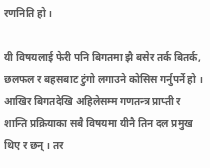रणनिति हो ।

यी विषयलाई फेरी पनि बिगतमा झै बसेर तर्क बितर्क, छलफल र बहसबाट टुंगो लगाउने कोसिस गर्नुपर्ने हो । आखिर बिगतदेखि अहिलेसम्म गणतन्त्र प्राप्ती र शान्ति प्रक्रियाका सबै विषयमा यीनै तिन दल प्रमुख थिए र छन् । तर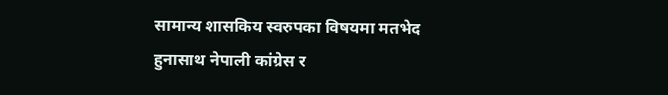सामान्य शासकिय स्वरुपका विषयमा मतभेद हुनासाथ नेपाली कांग्रेस र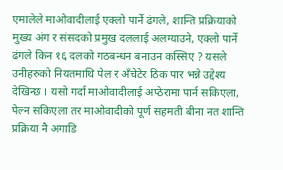एमालेले माओवादीलाई एक्लो पार्ने ढंगले, शान्ति प्रक्रियाको मुख्य अंग र संसदको प्रमुख दललाई अलग्याउने, एक्लो पार्ने ढंगले किन १६ दलको गठबन्धन बनाउन कस्सिए ? यसले उनीहरुको नियतमाथि पेल र अँचेटेर ठिक पार भन्ने उद्देश्य देखिन्छ । यसो गर्दा माओवादीलाई अप्ठेरामा पार्न सकिएला, पेल्न सकिएला तर माओवादीको पूर्ण सहमती बीना नत शान्ति प्रक्रिया नै अगाडि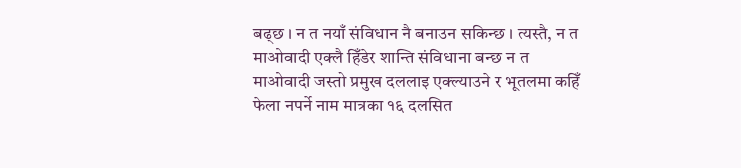बढ्छ । न त नयाँ संविधान नै बनाउन सकिन्छ । त्यस्तै, न त माओवादी एक्लै हिँडेर शान्ति संविधाना बन्छ न त माओवादी जस्तो प्रमुख दललाइ एक्ल्याउने र भूतलमा कहिँ फेला नपर्ने नाम मात्रका १६ दलसित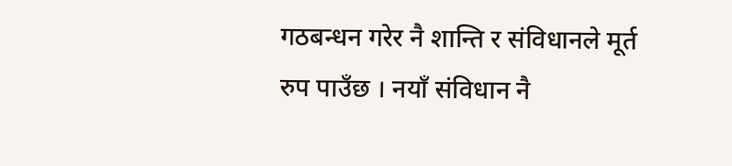गठबन्धन गरेर नै शान्ति र संविधानले मूर्त रुप पाउँछ । नयाँ संविधान नै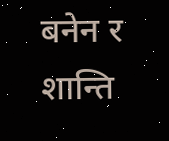बनेन र शान्ति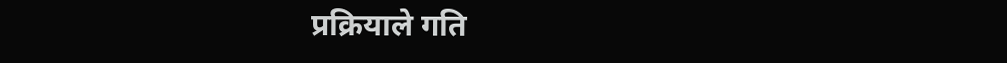प्रक्रियाले गति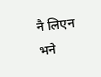नै लिएन भने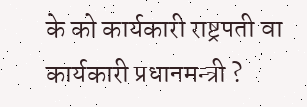के को कार्यकारी राष्ट्रपती वा कार्यकारी प्रधानमन्त्री ?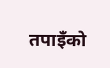तपाइँको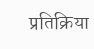प्रतिक्रिया